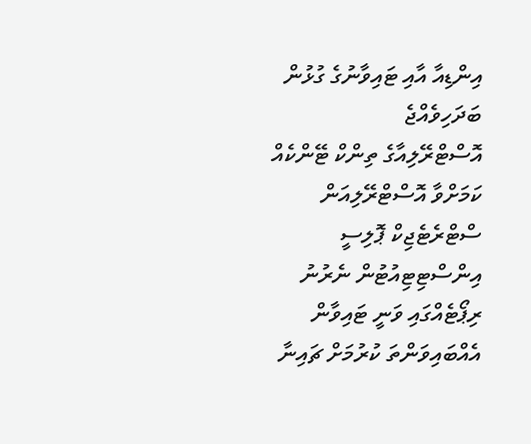އިންޑިއާ އާއި ޓައިވާނުގެ ގުޅުން ބަދަހިވެއްޖެ
އޮސްޓްރޭލިއާގެ ތިންކް ޓޭންކެއް ކަމަށްވާ އޮސްޓްރޭލިއަން ސްޓްރެޓެޖިކް ޕޮލިސީ އިންސްޓިޓިއުޓުން ނެރުނު ރިޕޯޓެއްގައި ވަނީ ޓައިވާން އެއްބައިވަންތަ ކުރުމަށް ޗައިނާ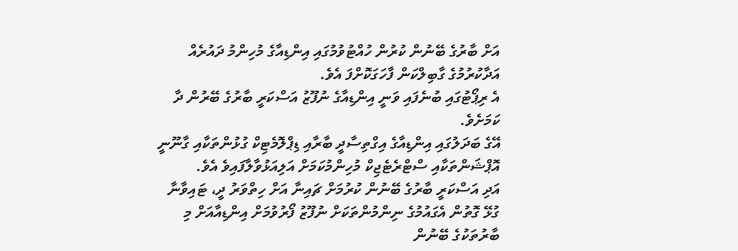އަށް ބާރުގެ ބޭނުން ކުރުން ހުއްޓުވުމުގައި އިންޑިއާގެ މުހިންމު ދައުރެއް އަދާކުރުމުގެ ގާބިލްކަން ފާހަގަކޮށްފަ އެވެ.
އެ ރިޕޯޓުގައި ބުނެފައި ވަނީ އިންޑިއާގެ ނުފޫޒު އަސްކަރީ ބާރުގެ ބޭރުން ދާ ކަމަށެވެ.
އޭގެ ބަދަލުގައި އިންޑިއާގެ އިގްތިސާދީ ބާރާއި ޑިޕްލޮމެޓިކް ގުޅުންތަކާއި ގާނޫނީ އޮޕްޝަންތަކާއި ސްޓްރެޓެޖިކް މުހިންމުކަމަށް އަލިއަޅުވާލާފައިވެ އެވެ.
އަދި އަސްކަރީ ބާރުގެ ބޭނުން ކުރުމަށް ޗައިނާ އަށް ހިތްވަރު ދީ، ޓައިވާނާ ގުޅޭ ގޮތުން އެގައުމުގެ ނިންމުންތަކަށް ނުފޫޒު ފޯރުވުމަށް އިންޑިއާއަށް މި ބާރުތަކުގެ ބޭނުން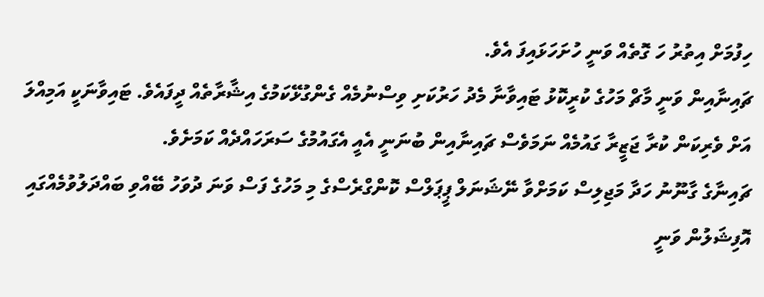ހިފުމަށް އިތުރު ހަ ގޮތެއް ވަނީ ހުށަހަޅައިފަ އެވެ.
ޗައިނާއިން ވަނީ މާޗް މަހުގެ ކުރީކޮޅު ޓައިވާނާ މެދު ހަރުކަށި ވިސްނުމެއް ގެންގުޅޭކަމުގެ އިޝާރާތެއް ދީފައެވެ. ޓައިވާނަކީ އަމިއްލަ އަށް ވެރިކަން ކުރާ ޖަޒީރާ ގައުމެއް ނަމަވެސް ޗައިނާއިން ބުނަނީ އެއީ އެގައުމުގެ ސަރަހައްދެއް ކަމަށެވެ.
ޗައިނާގެ ގާނޫނު ހަދާ މަޖިލިސް ކަމަށްވާ ނޭޝަނަލް ޕީޕަލްސް ކޮންގްރެސްގެ މި މަހުގެ ފަސް ވަނަ ދުވަހު ބޭއްވި ބައްދަލުވުމެއްގައި އޮފިޝަލުން ވަނީ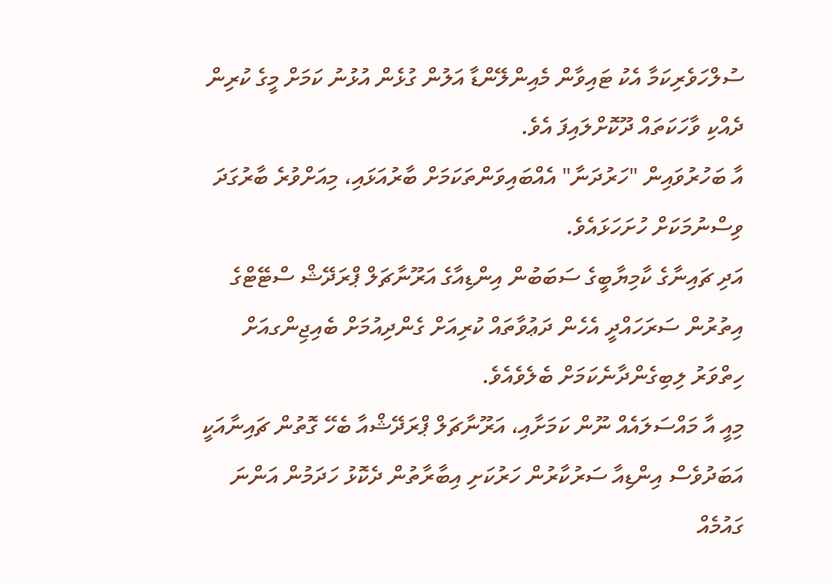ސުލްހަވެރިކަމާ އެކު ޓައިވާން މެއިންލޭންޑާ އަލުން ގުޅެން އުޅުނު ކަމަށް މީގެ ކުރިން ދެއްކި ވާހަކަތައް ދޫކޮށްލައިފަ އެވެ.
އާ ބަހުރުވައިން "ހަރުދަނާ" އެއްބައިވަންތަކަމަށް ބާރުއަޅައި، މިއަށްވުރެ ބާރުގަދަ ވިސްނުމަކަށް ހުށަހަޅައެވެ.
އަދި ޗައިނާގެ ކާމިޔާބީގެ ސަބަބުން އިންޑިއާގެ އަރޫނާޗަލް ޕްރަދޭޝް ސްޓޭޓްގެ އިތުރުން ސަރަހައްދީ އެހެން ދަޢުވާތައް ކުރިއަށް ގެންދިއުމަށް ބެއިޖިންގއަށް ހިތްވަރު ލިބިގެންދާނެކަމަށް ބެލެވެއެވެ.
މިއީ އާ މައްސަލައެއް ނޫން ކަމަށާއި، އަރޫނާޗަލް ޕްރަދޭޝްއާ ބެހޭ ގޮތުން ޗައިނާއަކީ އަބަދުވެސް އިންޑިއާ ސަރުކާރުން ހަރުކަށި އިބާރާތުން ދެކޮޅު ހަދަމުން އަންނަ ގައުމެއް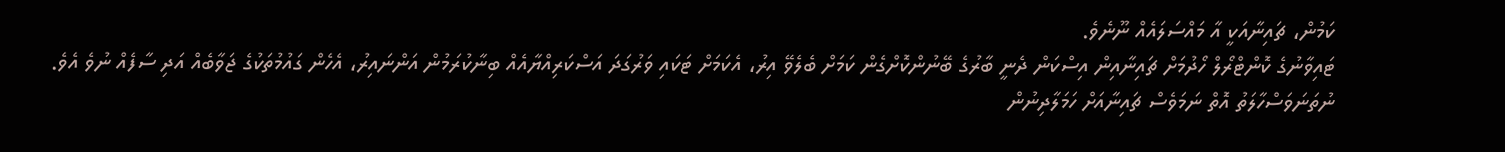ކަމުން، ޗައިނާއަކީ އާ މައްސަލައެއް ނޫނެވެ.
ޓައިވާނުގެ ކޮންޓްރޯލް ހޯދުމަށް ޗައިނާއިން އިސްކަން ދެނީ ބާރުގެ ބޭނުންކޮށްގެން ކަމަށް ބެލެވޭ އިރު، އެކަމަށް ޓަކައި ވަރުގަދަ އަސްކަރިއްޔާއެއް ބިނާކުރަމުން އަންނައިރު، އެހެން ގައުމުތަކުގެ ޖަވާބެއް އަދި ސާފެއް ނުވެ އެވެ.
ނުތަނަވަސްހާލަތު އޮތް ނަމަވެސް ޗައިނާއަށް ހަމަލާދިނުން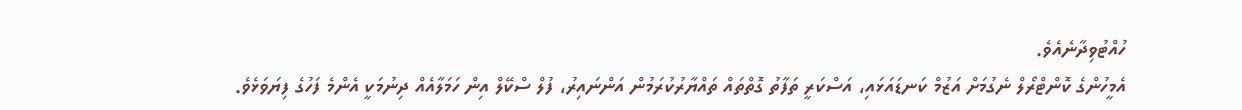ހުއްޓުވިދާނެއެވެ.
އެމީހުންގެ ކޮންޓްރޯލް ނެގުމަށް އަޒުމް ކަނޑައަޅައި، އަސްކަރީ ތަފާތު ގޮތްތައް ތައްޔާރުކުރަމުން އަންނައިރު، ފުލް ސްކޭލް އިން ހަމަލާއެއް ދިނުމަކީ އެންމެ ފަހުގެ ފިޔަވަޅެވެ.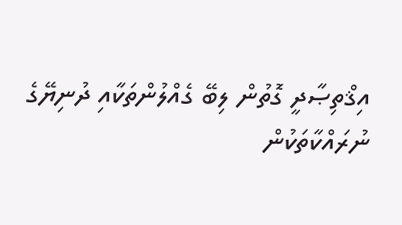އިޤްތިޞާދީ ގޮތުން ލިބޭ ގެއްލުންތަކާއި ދުނިޔޭގެ ނުރައްކާތަކުން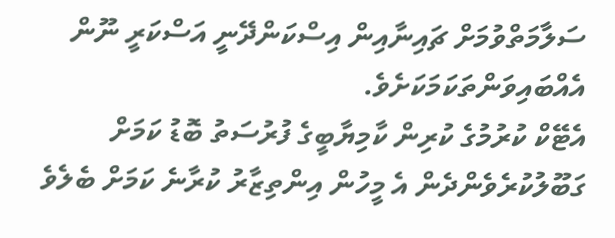ސަލާމަތްވުމަށް ޗައިނާއިން އިސްކަންދޭނީ އަސްކަރީ ނޫން އެއްބައިވަންތަކަމަކަށެވެ.
އެޓޭކް ކުރުމުގެ ކުރިން ކާމިޔާބީގެ ފުރުސަތު ބޮޑު ކަމަށް ގަބޫލުކުރެވެންދެން އެ މީހުން އިންތިޒާރު ކުރާނެ ކަމަށް ބެލެވެ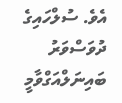އެވެ. ސުލްހައިގެ ދުވަސްވަރު ބައިނަލްއަގްވާމީ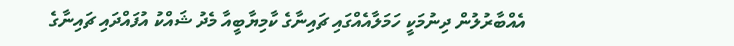އެއްބާރުލުން ދިނުމަކީ ހަމަލާއެއްގައި ޗައިނާގެ ކާމިޔާބީއާ މެދު ޝައްކު އުފައްދައި ޗައިނާގެ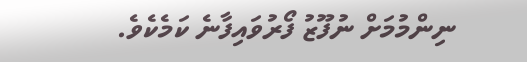ނިންމުމަށް ނުފޫޒު ފޯރުވައިފާނެ ކަމެކެވެ.